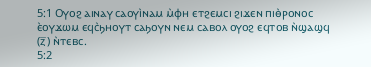5:1 Ⲟⲩⲟϩ ⲁⲓⲛⲁⲩ ⲥⲁⲟⲩⲓ̀ⲛⲁⲙ ⲙ̀ⲫⲏ ⲉⲧϩⲉⲙⲥⲓ ϩⲓϫⲉⲛ ⲡⲓⲑ̀ⲣⲟⲛⲟⲥ ⲉ̀ⲟⲩϫⲱⲙ ⲉϥⲥ̀ϧⲏⲟⲩⲧ ⲥⲁϧⲟⲩⲛ ⲛⲉⲙ ⲥⲁⲃⲟⲗ ⲟⲩⲟϩ ⲉϥⲧⲟⲃ ⲛ̀ϣⲁϣϥ (ⲍ̅) ⲛ̀ⲧⲉⲃⲥ.
5:2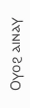Ⲟⲩⲟϩ ⲁⲓⲛⲁⲩ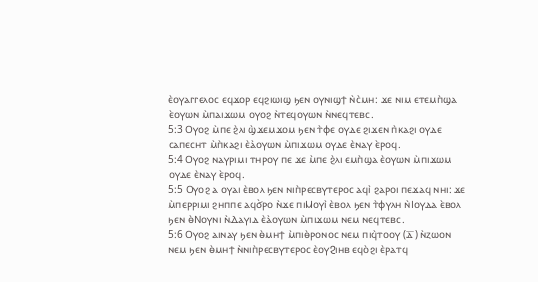ⲉ̀ⲟⲩⲁⲅⲅⲉⲗⲟⲥ ⲉϥϫⲟⲣ ⲉϥϩⲓⲱⲓϣ ϧⲉⲛ ⲟⲩⲛⲓϣϯ ⲛ̀ⲥ̀ⲙⲏ: ϫⲉ ⲛⲓⲙ ⲉⲧⲉⲙⲡ̀ϣⲁ ⲉ̀ⲟⲩⲱⲛ ⲙ̀ⲡⲁⲓϫⲱⲙ ⲟⲩⲟϩ ⲛ̀ⲧⲉϥⲟⲩⲱⲛ ⲛ̀ⲛⲉϥⲧⲉⲃⲥ.
5:3 Ⲟⲩⲟϩ ⲙ̀ⲡⲉ ϩ̀ⲗⲓ ϣ̀ϫⲉⲙϫⲟⲙ ϧⲉⲛ ⲧ̀ⲫⲉ ⲟⲩⲇⲉ ϩⲓϫⲉⲛ ⲡ̀ⲕⲁϩⲓ ⲟⲩⲇⲉ ⲥⲁⲡⲉⲥⲏⲧ ⲙ̀ⲡ̀ⲕⲁϩⲓ ⲉ̀ⲁ̀ⲟⲩⲱⲛ ⲙ̀ⲡⲓϫⲱⲙ ⲟⲩⲇⲉ ⲉ̀ⲛⲁⲩ ⲉ̀ⲣⲟϥ.
5:4 Ⲟⲩⲟϩ ⲛⲁⲩⲣⲓⲙⲓ ⲧⲏⲣⲟⲩ ⲡⲉ ϫⲉ ⲙ̀ⲡⲉ ϩ̀ⲗⲓ ⲉⲙⲡ̀ϣⲁ ⲉ̀ⲟⲩⲱⲛ ⲙ̀ⲡⲓϫⲱⲙ ⲟⲩⲇⲉ ⲉ̀ⲛⲁⲩ ⲉ̀ⲣⲟϥ.
5:5 Ⲟⲩⲟϩ ⲁ ⲟⲩⲁⲓ ⲉ̀ⲃⲟⲗ ϧⲉⲛ ⲛⲓⲡ̀ⲣⲉⲥⲃⲩⲧⲉⲣⲟⲥ ⲁϥⲓ̀ ϩⲁⲣⲟⲓ ⲡⲉϫⲁϥ ⲛⲏⲓ: ϫⲉ ⲙ̀ⲡⲉⲣⲣⲓⲙⲓ ϩⲏⲡⲡⲉ ⲁϥϭ̀ⲣⲟ ⲛ̀ϫⲉ ⲡⲓⲘⲟⲩⲓ̀ ⲉ̀ⲃⲟⲗ ϧⲉⲛ ⲧ̀ⲫⲩⲗⲏ ⲛ̀Ⲓⲟⲩⲇⲁ ⲉ̀ⲃⲟⲗ ϧⲉⲛ ⲑ̀Ⲛⲟⲩⲛⲓ ⲛ̀Ⲇⲁⲩⲓⲇ ⲉ̀ⲁ̀ⲟⲩⲱⲛ ⲙ̀ⲡⲓϫⲱⲙ ⲛⲉⲙ ⲛⲉϥⲧⲉⲃⲥ.
5:6 Ⲟⲩⲟϩ ⲁⲓⲛⲁⲩ ϧⲉⲛ ⲑ̀ⲙⲏϯ ⲙ̀ⲡⲓⲑ̀ⲣⲟⲛⲟⲥ ⲛⲉⲙ ⲡⲓϥ̀ⲧⲟⲟⲩ (ⲇ̅) ⲛ̀ⲍⲱⲟⲛ ⲛⲉⲙ ϧⲉⲛ ⲑ̀ⲙⲏϯ ⲛ̀ⲛⲓⲡ̀ⲣⲉⲥⲃⲩⲧⲉⲣⲟⲥ ⲉ̀ⲟⲩϨⲓⲏⲃ ⲉϥⲟ̀ϩⲓ ⲉ̀ⲣⲁⲧϥ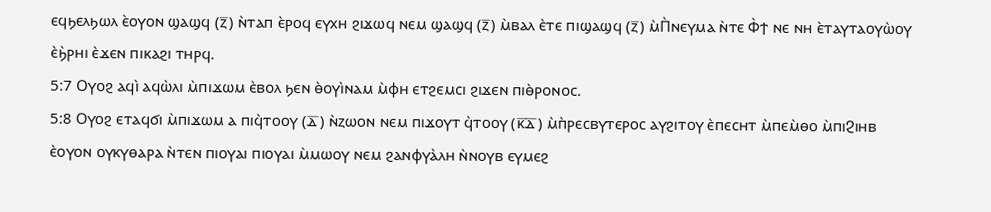ⲉϥϧⲉⲗϧⲱⲗ ⲉ̀ⲟⲩⲟⲛ ϣⲁϣϥ (ⲍ̅) ⲛ̀ⲧⲁⲡ ⲉ̀ⲣⲟϥ ⲉⲩⲭⲏ ϩⲓϫⲱϥ ⲛⲉⲙ ϣⲁϣϥ (ⲍ̅) ⲙ̀ⲃⲁⲗ ⲉ̀ⲧⲉ ⲡⲓϣⲁϣϥ (ⲍ̅) ⲙ̀Ⲡ̀ⲛⲉⲩⲙⲁ ⲛ̀ⲧⲉ Ⲫ̀ϯ ⲛⲉ ⲛⲏ ⲉ̀ⲧⲁⲩⲧⲁⲟⲩⲱ̀ⲟⲩ ⲉ̀ϧ̀ⲣⲏⲓ ⲉ̀ϫⲉⲛ ⲡⲓⲕⲁϩⲓ ⲧⲏⲣϥ.
5:7 Ⲟⲩⲟϩ ⲁϥⲓ̀ ⲁϥⲱ̀ⲗⲓ ⲙ̀ⲡⲓϫⲱⲙ ⲉ̀ⲃⲟⲗ ϧⲉⲛ ⲑ̀ⲟⲩⲓ̀ⲛⲁⲙ ⲙ̀ⲫⲏ ⲉⲧϩⲉⲙⲥⲓ ϩⲓϫⲉⲛ ⲡⲓⲑ̀ⲣⲟⲛⲟⲥ.
5:8 Ⲟⲩⲟϩ ⲉⲧⲁϥϭⲓ ⲙ̀ⲡⲓϫⲱⲙ ⲁ ⲡⲓϥ̀ⲧⲟⲟⲩ (ⲇ̅) ⲛ̀ⲍⲱⲟⲛ ⲛⲉⲙ ⲡⲓϫⲟⲩⲧ ϥ̀ⲧⲟⲟⲩ (ⲕ̅ⲇ̅) ⲙ̀ⲡ̀ⲣⲉⲥⲃⲩⲧⲉⲣⲟⲥ ⲁⲩϩⲓⲧⲟⲩ ⲉ̀ⲡⲉⲥⲏⲧ ⲙ̀ⲡⲉⲙ̀ⲑⲟ ⲙ̀ⲡⲓϨⲓⲏⲃ ⲉ̀ⲟⲩⲟⲛ ⲟⲩⲕⲩⲑⲁⲣⲁ ⲛ̀ⲧⲉⲛ ⲡⲓⲟⲩⲁⲓ ⲡⲓⲟⲩⲁⲓ ⲙ̀ⲙⲱⲟⲩ ⲛⲉⲙ ϩⲁⲛⲫⲩⲁ̀ⲗⲏ ⲛ̀ⲛⲟⲩⲃ ⲉⲩⲙⲉϩ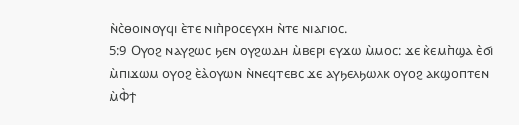ⲛ̀ⲥ̀ⲑⲟⲓⲛⲟⲩϥⲓ ⲉ̀ⲧⲉ ⲛⲓⲡ̀ⲣⲟⲥⲉⲩⲭⲏ ⲛ̀ⲧⲉ ⲛⲓⲁⲅⲓⲟⲥ.
5:9 Ⲟⲩⲟϩ ⲛⲁⲩϩⲱⲥ ϧⲉⲛ ⲟⲩϩⲱⲇⲏ ⲙ̀ⲃⲉⲣⲓ ⲉⲩϫⲱ ⲙ̀ⲙⲟⲥ: ϫⲉ ⲕ̀ⲉⲙⲡ̀ϣⲁ ⲉ̀ϭⲓ ⲙ̀ⲡⲓϫⲱⲙ ⲟⲩⲟϩ ⲉ̀ⲁ̀ⲟⲩⲱⲛ ⲛ̀ⲛⲉϥⲧⲉⲃⲥ ϫⲉ ⲁⲩϧⲉⲗϧⲱⲗⲕ ⲟⲩⲟϩ ⲁⲕϣⲟⲡⲧⲉⲛ ⲙ̀Ⲫ̀ϯ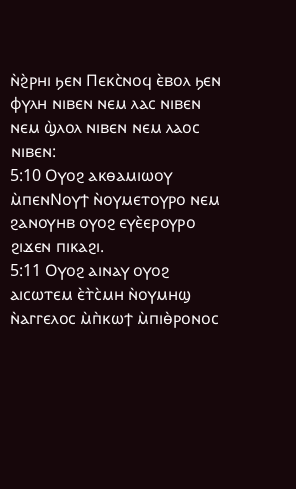ⲛ̀ϩ̀ⲣⲏⲓ ϧⲉⲛ Ⲡⲉⲕⲥ̀ⲛⲟϥ ⲉ̀ⲃⲟⲗ ϧⲉⲛ ⲫⲩⲗⲏ ⲛⲓⲃⲉⲛ ⲛⲉⲙ ⲗⲁⲥ ⲛⲓⲃⲉⲛ ⲛⲉⲙ ϣ̀ⲗⲟⲗ ⲛⲓⲃⲉⲛ ⲛⲉⲙ ⲗⲁⲟⲥ ⲛⲓⲃⲉⲛ:
5:10 Ⲟⲩⲟϩ ⲁⲕⲑⲁⲙⲓⲱⲟⲩ ⲙ̀ⲡⲉⲛⲚⲟⲩϯ ⲛ̀ⲟⲩⲙⲉⲧⲟⲩⲣⲟ ⲛⲉⲙ ϩⲁⲛⲟⲩⲏⲃ ⲟⲩⲟϩ ⲉⲩⲉ̀ⲉⲣⲟⲩⲣⲟ ϩⲓϫⲉⲛ ⲡⲓⲕⲁϩⲓ.
5:11 Ⲟⲩⲟϩ ⲁⲓⲛⲁⲩ ⲟⲩⲟϩ ⲁⲓⲥⲱⲧⲉⲙ ⲉ̀ⲧ̀ⲥ̀ⲙⲏ ⲛ̀ⲟⲩⲙⲏϣ ⲛ̀ⲁⲅⲅⲉⲗⲟⲥ ⲙ̀ⲡ̀ⲕⲱϯ ⲙ̀ⲡⲓⲑ̀ⲣⲟⲛⲟⲥ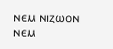ⲛⲉⲙ ⲛⲓⲍⲱⲟⲛ ⲛⲉⲙ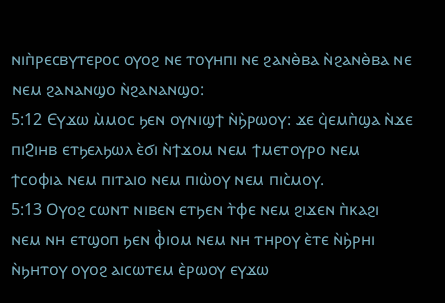ⲛⲓⲡ̀ⲣⲉⲥⲃⲩⲧⲉⲣⲟⲥ ⲟⲩⲟϩ ⲛⲉ ⲧⲟⲩⲏⲡⲓ ⲛⲉ ϩⲁⲛⲑ̀ⲃⲁ ⲛ̀ϩⲁⲛⲑ̀ⲃⲁ ⲛⲉ ⲛⲉⲙ ϩⲁⲛⲁⲛϣⲟ ⲛ̀ϩⲁⲛⲁⲛϣⲟ:
5:12 Ⲉⲩϫⲱ ⲙ̀ⲙⲟⲥ ϧⲉⲛ ⲟⲩⲛⲓϣϯ ⲛ̀ϧ̀ⲣⲱⲟⲩ: ϫⲉ ϥ̀ⲉⲙⲡ̀ϣⲁ ⲛ̀ϫⲉ ⲡⲓϨⲓⲏⲃ ⲉⲧϧⲉⲗϧⲱⲗ ⲉ̀ϭⲓ ⲛ̀ϯϫⲟⲙ ⲛⲉⲙ ϯⲙⲉⲧⲟⲩⲣⲟ ⲛⲉⲙ ϯⲥⲟⲫⲓⲁ ⲛⲉⲙ ⲡⲓⲧⲁⲓⲟ ⲛⲉⲙ ⲡⲓⲱ̀ⲟⲩ ⲛⲉⲙ ⲡⲓⲥ̀ⲙⲟⲩ.
5:13 Ⲟⲩⲟϩ ⲥⲱⲛⲧ ⲛⲓⲃⲉⲛ ⲉⲧϧⲉⲛ ⲧ̀ⲫⲉ ⲛⲉⲙ ϩⲓϫⲉⲛ ⲡ̀ⲕⲁϩⲓ ⲛⲉⲙ ⲛⲏ ⲉⲧϣⲟⲡ ϧⲉⲛ ⲫ̀ⲓⲟⲙ ⲛⲉⲙ ⲛⲏ ⲧⲏⲣⲟⲩ ⲉ̀ⲧⲉ ⲛ̀ϧ̀ⲣⲏⲓ ⲛ̀ϧⲏⲧⲟⲩ ⲟⲩⲟϩ ⲁⲓⲥⲱⲧⲉⲙ ⲉ̀ⲣⲱⲟⲩ ⲉⲩϫⲱ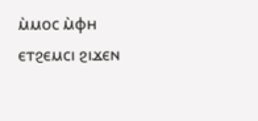ⲙ̀ⲙⲟⲥ ⲙ̀ⲫⲏ ⲉⲧϩⲉⲙⲥⲓ ϩⲓϫⲉⲛ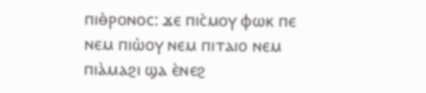ⲡⲓⲑ̀ⲣⲟⲛⲟⲥ: ϫⲉ ⲡⲓⲥ̀ⲙⲟⲩ ⲫⲱⲕ ⲡⲉ ⲛⲉⲙ ⲡⲓⲱ̀ⲟⲩ ⲛⲉⲙ ⲡⲓⲧⲁⲓⲟ ⲛⲉⲙ ⲡⲓⲁ̀ⲙⲁϩⲓ ϣⲁ ⲉ̀ⲛⲉϩ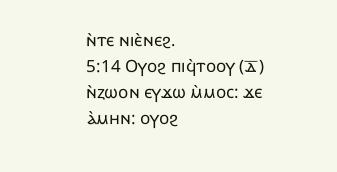ⲛ̀ⲧⲉ ⲛⲓⲉ̀ⲛⲉϩ.
5:14 Ⲟⲩⲟϩ ⲡⲓϥ̀ⲧⲟⲟⲩ (ⲇ̅) ⲛ̀ⲍⲱⲟⲛ ⲉⲩϫⲱ ⲙ̀ⲙⲟⲥ: ϫⲉ ⲁ̀ⲙⲏⲛ: ⲟⲩⲟϩ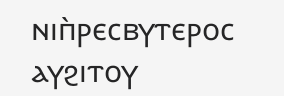ⲛⲓⲡ̀ⲣⲉⲥⲃⲩⲧⲉⲣⲟⲥ ⲁⲩϩⲓⲧⲟⲩ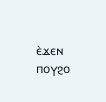ⲉ̀ϫⲉⲛ ⲡⲟⲩϩⲟ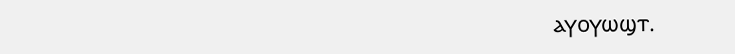ⲁⲩⲟⲩⲱϣⲧ.